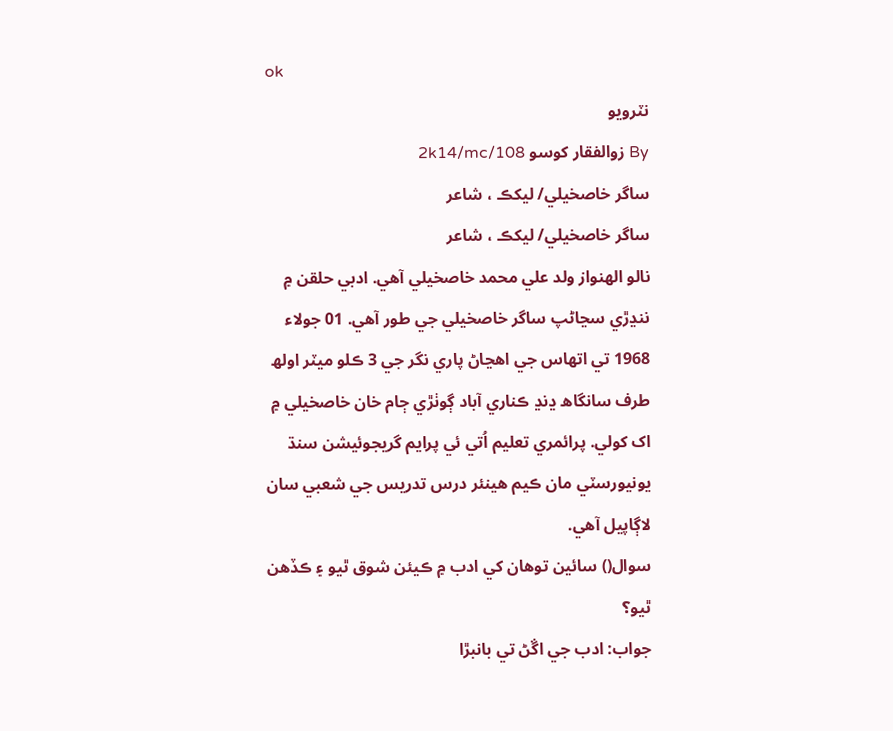ok
نٽرويو
By زوالفقار کوسو 2k14/mc/108
ساگر خاصخيلي/ ليکڪ ، شاعر
ساگر خاصخيلي/ ليکڪ ، شاعر
نالو الهنواز ولد علي محمد خاصخيلي آھي. ادبي حلقن ۾ ننڍڙي سڃاڻپ ساگر خاصخيلي جي طور آھي. 01 جولاء 1968 تي اتهاس جي اهڃاڻ پاري نگر جي 3 ڪلو ميٽر اولھ طرف سانگاھ ڍنڍ ڪناري آباد ڳوٺڙي ڄام خان خاصخيلي ۾ اک کولي. پرائمري تعليم اُتي ئي پرايم گريجوئيشن سنڌ يونيورسٽي مان ڪيم هينئر درس تدريس جي شعبي سان لاڳاپيل آھي.
سوال() سائين توهان کي ادب ۾ ڪيئن شوق ٿيو ۽ ڪڏهن ٿيو؟
جواب: ادب جي اڱڻ تي بانبڙا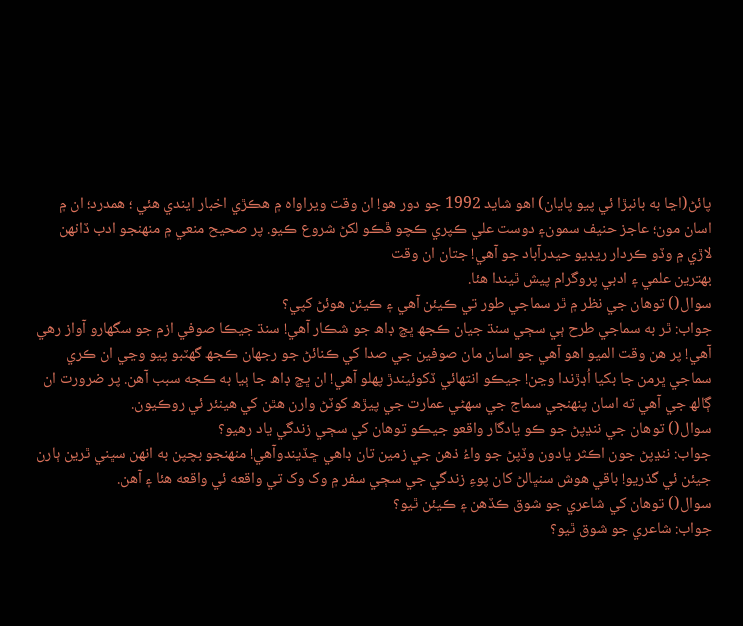پائڻ(اڃا به بانبڙا ئي پيو پايان) اهو شايد 1992 جو دور هو! ان وقت ويراواه ۾ ھڪڙي اخبار ايندي هئي ؛ همدرد؛ ان ۾ اسان مون؛ عاجز حنيف سمون۽ دوست علي ڪپري ڪچو ڦڪو لکڻ شروع ڪيو. پر صحيح منعي ۾ منهنجو ادب ڏانهن لاڙي ۾ وڏو ڪردار ريڊيو حيدرآباد جو آھي! جتان ان وقت
بهترين علمي ۽ ادبي پروگرام پيش ٿيندا هئا.
سوال() توهان جي نظر ۾ ٿر سماجي طور تي ڪيئن آهي ۽ ڪيئن هوئڻ کپي؟
جواب: ٿر به سماجي طرح ٻي سڄي سنڌ جيان ڪجھ ڀڃ ڊاھ جو شڪار آھي! سنڌ جيڪا صوفي ازم جو سگهارو آواز رهي آھي! پر هن وقت الميو اهو آھي جو اسان مان صوفين جي صدا کي ڪنائڻ جو رجهان ڪجھ گهٽبو پيو وڃي ان ڪري سماجي ڀرمن جا بکيا اُڊڙندا وڃن! جيڪو انتهائي ڏکوئيندڙ پهلو آھي! ان ڀڃ ڊاھ جا ٻيا به ڪجه سبب آھن. پر ضرورت ان ڳالھ جي آھي ته اسان پنهنجي سماج جي سهڻي عمارت جي پيڙھ کوٽڻ وارن هٿن کي هينئر ئي روڪيون.
سوال() توهان جي ننڍپڻ جو ڪو يادگار واقعو جيڪو توهان کي سڄي زندگي ياد رهيو؟
جواب: ننڍپڻ جون اڪثر يادون وڏپڻ جو واءُ ذھن جي زمين تان ڊاهي ڇڏيندوآھي! منهنجو بچپن به انهن سڀني ٿرين ٻارن جيئن ئي گذريو! باقي هوش سنڀالڻ کان پوءِ زندگي جي سڄي سفر ۾ وک وک تي واقعه ئي واقعه هئا ۽ آھن.
سوال() توهان کي شاعري جو شوق ڪڏهن ۽ ڪيئن ٿيو؟
جواب: شاعري جو شوق ٿيو؟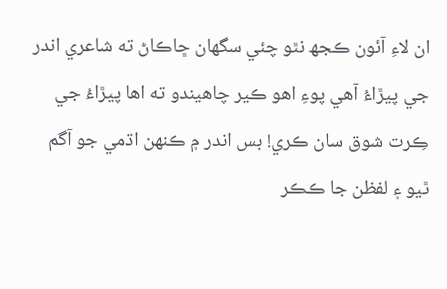ان لاءِ آئون ڪجھ نٿو چئي سگهان ڇاڪاڻ ته شاعري اندر جي پيڙاءُ آھي پوءِ اهو ڪير چاهيندو ته اها پيڙاءُ جي ڪِرت شوق سان ڪري! بس اندر ۾ ڪنهن اڌمي جو آگم ٿيو ۽ لفظن جا ڪڪر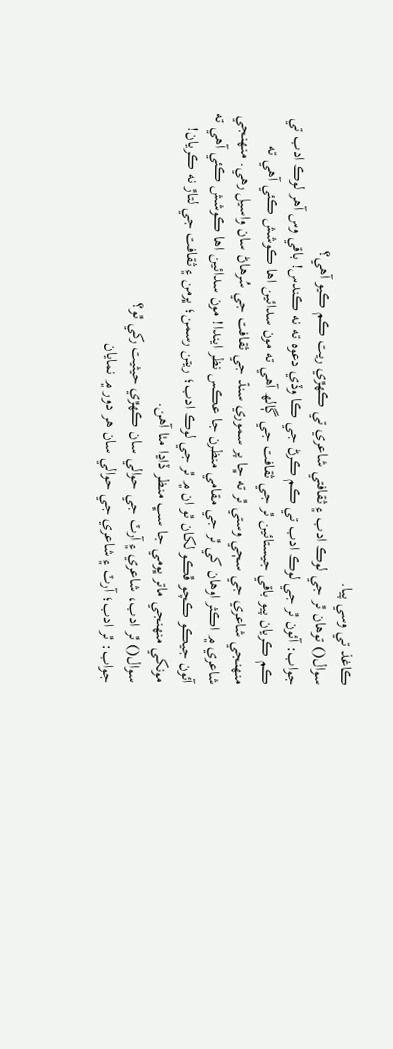ڪاغذ تي وسي پيا.
سوال() توهان ٿر جي لوڪ ادب ۽ ثقافتي شاعري تي ڪهڙي ريت ڪم ڪيو آهي؟
جواب: آئون ٿر جي لوڪ ادب تي ڪم ڪرڻ جي ڪا وڏي دعوه ته نه ڪندس! باقي وس آھر لوڪ ادب تي ڪم ڪريان پيو باقي جيستائين ٿر جي ثقافت جي ڳالھ آھي ته مون سدائين اها ڪوشش ڪئي آھي ته منهنجي شاعري جي سڄي وستي ٿر ته ڇا پر سموري سنڌ جي ثقافت جي سُرهاڻ سان واسيل رهي. منهنجي شاعري ۾ اڪثر اوهان کي ٿر جي مقامي منظرن جا عڪس نظر ايندا! مون سدائين اها ڪوشش ڪئي آھي ته آئون جيڪو ڪچو ڦڪو لکان ٿو ان ۾ ٿر جي لوڪ ادب؛ ريتن رسمن؛ ڀرمن ۽ ثقافت جي لتاڙ نه ڪريان! مونکي منهنجي ماتر ڀومي جا سڀ منظر ڏاڍا مٺا آھن.
سوال() ٿر ادب، شاعري ۽ آرٽ جي حوالي سان ڪهڙي حيثيت رکي ٿو؟
جواب: ٿر ادب؛ آرٽ ۽ شاعري جي حوالي سان هر دور ۾ نمايان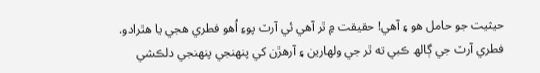حيثيت جو حامل هو ۽ آھي! حقيقت ۾ ٿر آھي ئي آرٽ پوءِ اُھو فطري هجي يا هٿرادو. فطري آرٽ جي ڳالھ ڪبي ته ٿر جي ولهارين ۽ آرهڙن کي پنهنجي پنهنجي دلڪشي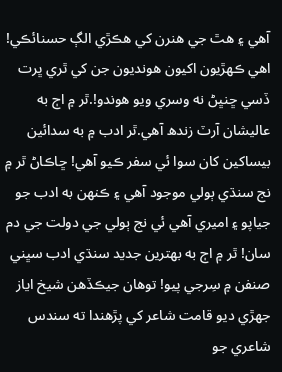آھي ۽ هٿ جي هنرن کي هڪڙي الڳ حسنائڪي! اهي ڪهڙيون اکيون هونديون جن کي ٿري ڀرت ڏسي ڇنڀڻ نه وسري ويو هوندو!.ٿر ۾ اڄ به عاليشان آرٽ زندھ آھي.ٿر ادب ۾ به سدائين بيساکين کان سوا ئي سفر ڪيو آھي! ڇاڪاڻ ٿر ۾ نج سنڌي ٻولي موجود آھي ۽ ڪنهن به ادب جو جياپو ۽ اميري آھي ئي نج ٻولي جي دولت جي دم سان! ٿر ۾ اڄ به بهترين جديد سنڌي ادب سڀني صنفن ۾ سِرجي پيو! توهان جيڪڏھن شيخ اياز جهڙي ديو قامت شاعر کي پڙھندا ته سندس شاعري جو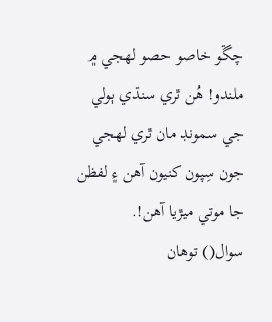چڱو خاصو حصو لهجي ۾ ملندو! هُن ٿري سنڌي ٻولي جي سمونڊ مان ٿري لهجي جون سِپون کنيون آھن ۽ لفظن جا موتي ميڙيا آھن!.
سوال() توهان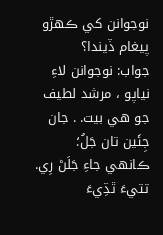نوجوانن کي ڪهڙو پيغام ڏيندا؟
جواب: نوجوانن لاءِ نياپو ، مرشد لطيف جو هي بيت. . جان جِئَين تان جَلُ؛ ڪانهي جاءِ جَلَڻ رِي. تتيءَ ٿڌِيءَ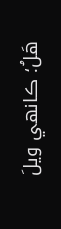ھَلُ؛ ڪانهي ويلَ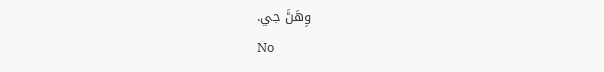وِھَڻَ جي.
No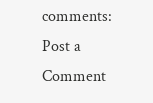comments:
Post a Comment